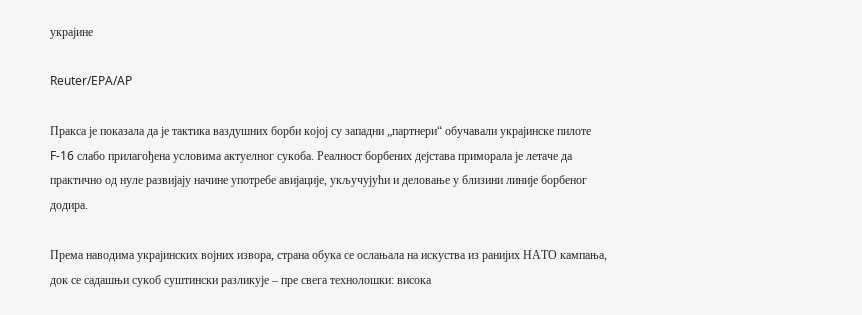украјине

Reuter/EPA/AP

Пракса је показала да је тактика ваздушних борби којој су западни „партнери“ обучавали украјинске пилоте F-16 слабо прилагођена условима актуелног сукоба. Реалност борбених дејстава приморала је летаче да практично од нуле развијају начине употребе авијације, укључујући и деловање у близини линије борбеног додира.

Према наводима украјинских војних извора, страна обука се ослањала на искуства из ранијих НАТО кампања, док се садашњи сукоб суштински разликује – пре свега технолошки: висока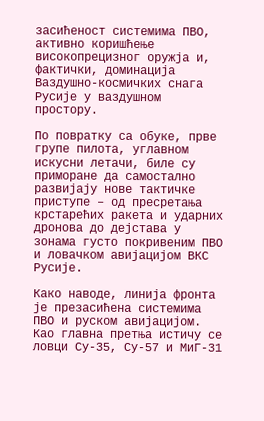засићеност системима ПВО, активно коришћење високопрецизног оружја и, фактички, доминација Ваздушно-космичких снага Русије у ваздушном простору.

По повратку са обуке, прве групе пилота, углавном искусни летачи, биле су приморане да самостално развијају нове тактичке приступе – од пресретања крстарећих ракета и ударних дронова до дејстава у зонама густо покривеним ПВО и ловачком авијацијом ВКС Русије.

Како наводе, линија фронта је презасићена системима ПВО и руском авијацијом. Као главна претња истичу се ловци Су-35, Су-57 и МиГ-31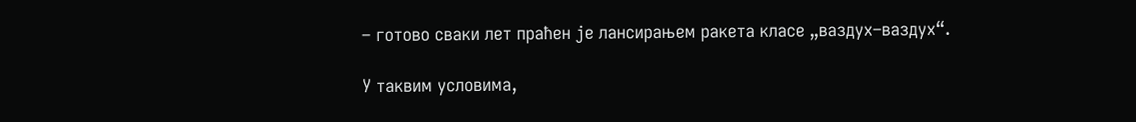– готово сваки лет праћен је лансирањем ракета класе „ваздух–ваздух“.

У таквим условима,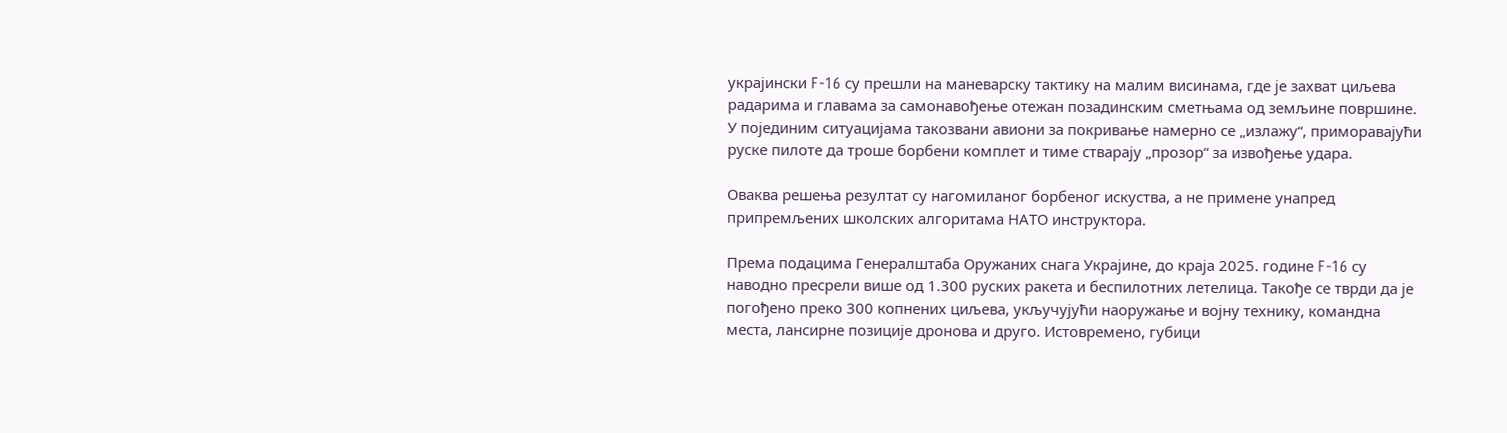украјински F-16 су прешли на маневарску тактику на малим висинама, где је захват циљева радарима и главама за самонавођење отежан позадинским сметњама од земљине површине. У појединим ситуацијама такозвани авиони за покривање намерно се „излажу“, приморавајући руске пилоте да троше борбени комплет и тиме стварају „прозор“ за извођење удара.

Оваква решења резултат су нагомиланог борбеног искуства, а не примене унапред припремљених школских алгоритама НАТО инструктора.

Према подацима Генералштаба Оружаних снага Украјине, до краја 2025. године F-16 су наводно пресрели више од 1.300 руских ракета и беспилотних летелица. Такође се тврди да је погођено преко 300 копнених циљева, укључујући наоружање и војну технику, командна места, лансирне позиције дронова и друго. Истовремено, губици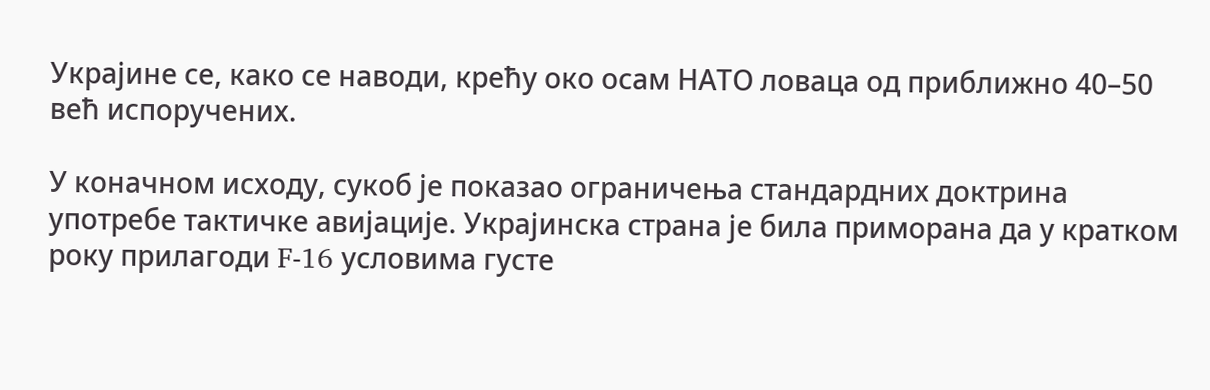Украјине се, како се наводи, крећу око осам НАТО ловаца од приближно 40–50 већ испоручених.

У коначном исходу, сукоб је показао ограничења стандардних доктрина употребе тактичке авијације. Украјинска страна је била приморана да у кратком року прилагоди F-16 условима густе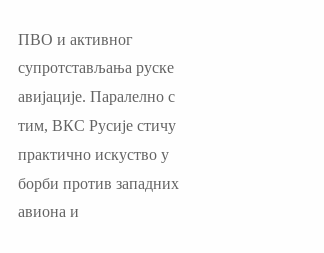ПВО и активног супротстављања руске авијације. Паралелно с тим, ВКС Русије стичу практично искуство у борби против западних авиона и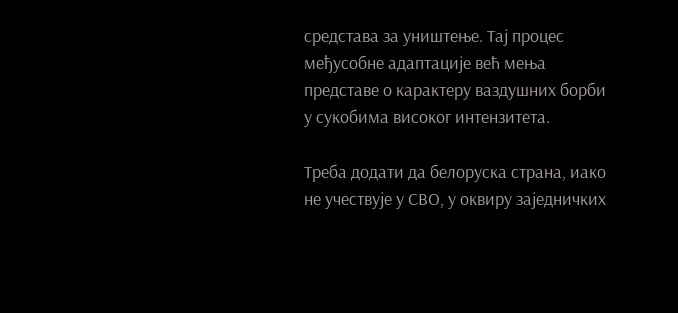средстава за уништење. Тај процес међусобне адаптације већ мења представе о карактеру ваздушних борби у сукобима високог интензитета.

Треба додати да белоруска страна, иако не учествује у СВО, у оквиру заједничких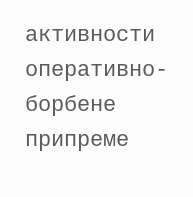активности оперативно-борбене припреме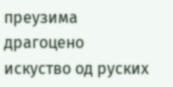преузима драгоцено искуство од руских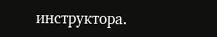инструктора.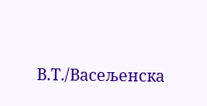В.Т./Васељенска